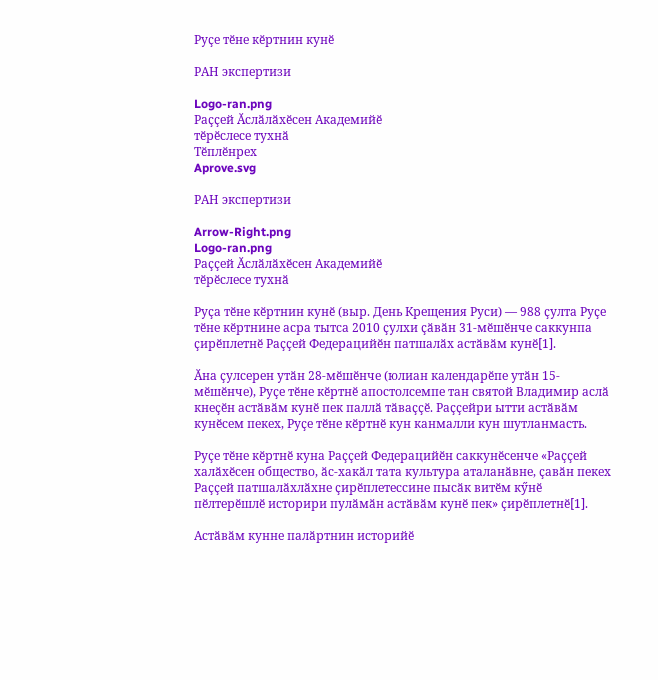Руҫе тӗне кӗртнин кунӗ

РАН экспертизи

Logo-ran.png
Раҫҫей Ӑслӑлӑхӗсен Академийӗ
тӗрӗслесе тухнӑ
Тӗплӗнрех
Aprove.svg

РАН экспертизи

Arrow-Right.png
Logo-ran.png
Раҫҫей Ӑслӑлӑхӗсен Академийӗ
тӗрӗслесе тухнӑ

Руҫа тӗне кӗртнин кунӗ (выр. День Крещения Руси) — 988 ҫулта Руҫе тӗне кӗртнине асра тытса 2010 ҫулхи ҫӑвӑн 31-мӗшӗнче саккунпа ҫирӗплетнӗ Раҫҫей Федерацийӗн патшалӑх астӑвӑм кунӗ[1].

Ӑна ҫулсерен утӑн 28-мӗшӗнче (юлиан календарӗпе утӑн 15-мӗшӗнче), Руҫе тӗне кӗртнӗ апостолсемпе тан святой Владимир аслӑ кнеҫӗн астӑвӑм кунӗ пек паллӑ тӑваҫҫӗ. Раҫҫейри ытти астӑвӑм кунӗсем пекех, Руҫе тӗне кӗртнӗ кун канмалли кун шутланмасть.

Руҫе тӗне кӗртнӗ куна Раҫҫей Федерацийӗн саккунӗсенче «Раҫҫей халӑхӗсен общество, ӑс-хакӑл тата культура аталанӑвне, ҫавӑн пекех Раҫҫей патшалӑхлӑхне ҫирӗплетессине пысӑк витӗм кӳнӗ пӗлтерӗшлӗ историри пулӑмӑн астӑвӑм кунӗ пек» ҫирӗплетнӗ[1].

Астӑвӑм кунне палӑртнин историйӗ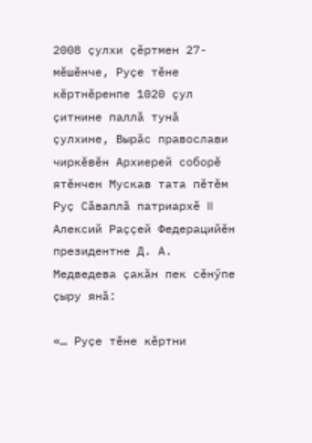2008 ҫулхи ҫӗртмен 27-мӗшӗнче, Руҫе тӗне кӗртнӗренпе 1020 ҫул ҫитнине паллӑ тунӑ ҫулхине, Вырӑс православи чиркӗвӗн Архиерей соборӗ ятӗнчен Мускав тата пӗтӗм Руҫ Сӑваплӑ патриархӗ II Алексий Раҫҫей Федерацийӗн президентне Д. А. Медведева ҫакӑн пек сӗнӳпе ҫыру янӑ:

«… Руҫе тӗне кӗртни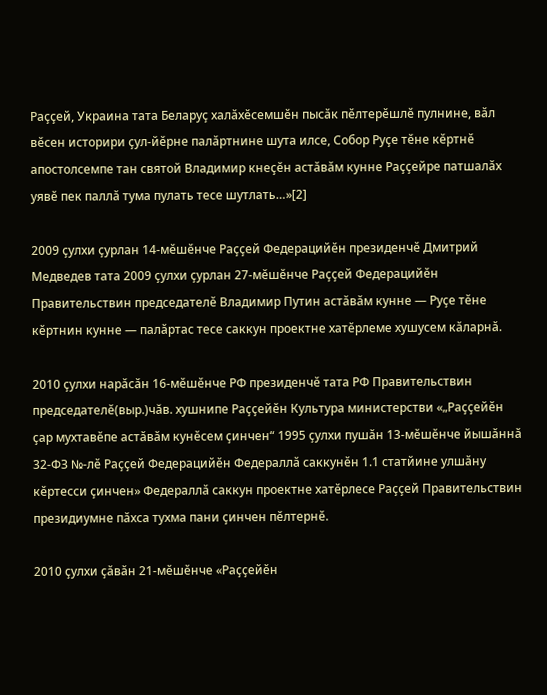Раҫҫей, Украина тата Беларуҫ халӑхӗсемшӗн пысӑк пӗлтерӗшлӗ пулнине, вӑл вӗсен историри ҫул-йӗрне палӑртнине шута илсе, Собор Руҫе тӗне кӗртнӗ апостолсемпе тан святой Владимир кнеҫӗн астӑвӑм кунне Раҫҫейре патшалӑх уявӗ пек паллӑ тума пулать тесе шутлать…»[2]

2009 ҫулхи ҫурлан 14-мӗшӗнче Раҫҫей Федерацийӗн президенчӗ Дмитрий Медведев тата 2009 ҫулхи ҫурлан 27-мӗшӗнче Раҫҫей Федерацийӗн Правительствин председателӗ Владимир Путин астӑвӑм кунне — Руҫе тӗне кӗртнин кунне — палӑртас тесе саккун проектне хатӗрлеме хушусем кӑларнӑ.

2010 ҫулхи нарӑсӑн 16-мӗшӗнче РФ президенчӗ тата РФ Правительствин председателӗ(выр.)чăв. хушнипе Раҫҫейӗн Культура министерстви «„Раҫҫейӗн ҫар мухтавӗпе астӑвӑм кунӗсем ҫинчен“ 1995 ҫулхи пушӑн 13-мӗшӗнче йышӑннӑ 32-ФЗ №-лӗ Раҫҫей Федерацийӗн Федераллӑ саккунӗн 1.1 статйине улшӑну кӗртесси ҫинчен» Федераллӑ саккун проектне хатӗрлесе Раҫҫей Правительствин президиумне пӑхса тухма пани ҫинчен пӗлтернӗ.

2010 ҫулхи ҫӑвӑн 21-мӗшӗнче «Раҫҫейӗн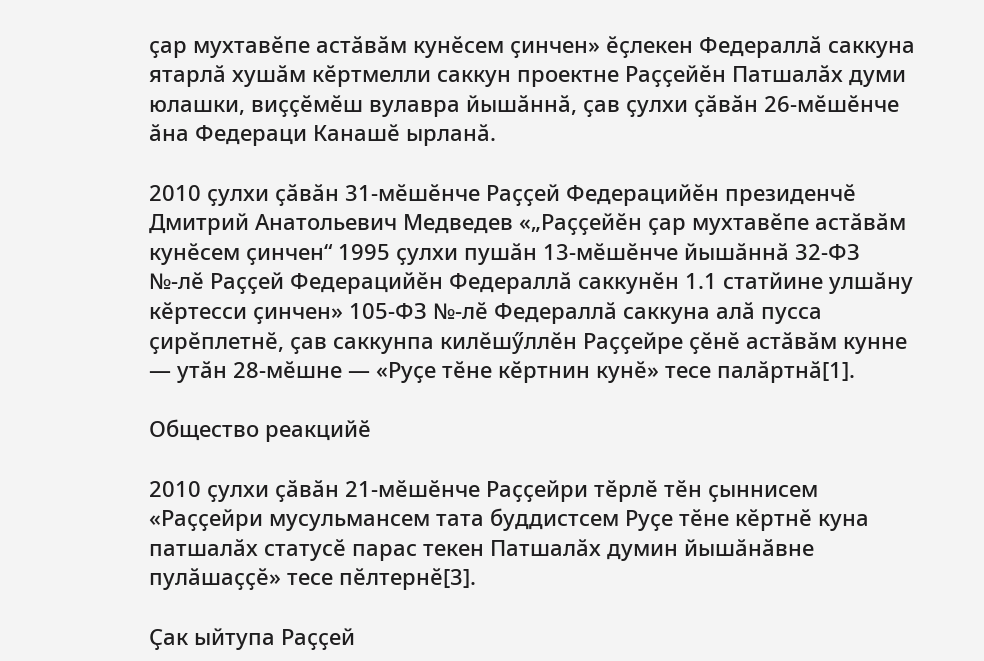ҫар мухтавӗпе астӑвӑм кунӗсем ҫинчен» ӗҫлекен Федераллӑ саккуна ятарлӑ хушӑм кӗртмелли саккун проектне Раҫҫейӗн Патшалӑх думи юлашки, виҫҫӗмӗш вулавра йышӑннӑ, ҫав ҫулхи ҫӑвӑн 26-мӗшӗнче ӑна Федераци Канашӗ ырланӑ.

2010 ҫулхи ҫӑвӑн 31-мӗшӗнче Раҫҫей Федерацийӗн президенчӗ Дмитрий Анатольевич Медведев «„Раҫҫейӗн ҫар мухтавӗпе астӑвӑм кунӗсем ҫинчен“ 1995 ҫулхи пушӑн 13-мӗшӗнче йышӑннӑ 32-ФЗ №-лӗ Раҫҫей Федерацийӗн Федераллӑ саккунӗн 1.1 статйине улшӑну кӗртесси ҫинчен» 105-ФЗ №-лӗ Федераллӑ саккуна алӑ пусса ҫирӗплетнӗ, ҫав саккунпа килӗшӳллӗн Раҫҫейре ҫӗнӗ астӑвӑм кунне — утӑн 28-мӗшне — «Руҫе тӗне кӗртнин кунӗ» тесе палӑртнӑ[1].

Общество реакцийӗ

2010 ҫулхи ҫӑвӑн 21-мӗшӗнче Раҫҫейри тӗрлӗ тӗн ҫыннисем «Раҫҫейри мусульмансем тата буддистсем Руҫе тӗне кӗртнӗ куна патшалӑх статусӗ парас текен Патшалӑх думин йышӑнӑвне пулӑшаҫҫӗ» тесе пӗлтернӗ[3].

Ҫак ыйтупа Раҫҫей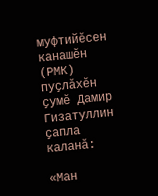муфтийӗсен канашӗн (РМК) пуҫлӑхӗн ҫумӗ Дамир Гизатуллин ҫапла каланӑ:

«Ман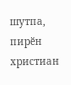шутпа, пирӗн христиан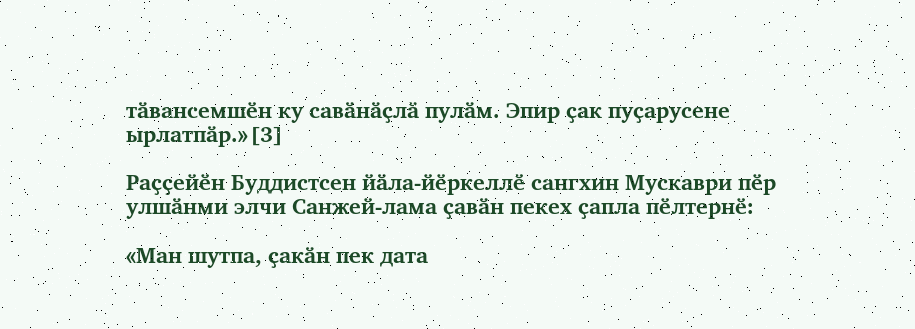тӑвансемшӗн ку савӑнӑҫлӑ пулӑм. Эпир ҫак пуҫарусене ырлатпӑр.»[3]

Раҫҫейӗн Буддистсен йӑла-йӗркеллӗ сангхин Мускаври пӗр улшӑнми элчи Санжей-лама ҫавӑн пекех ҫапла пӗлтернӗ:

«Ман шутпа, ҫакӑн пек дата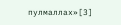пулмаллах»[3]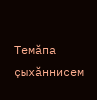Темӑпа ҫыхӑннисем